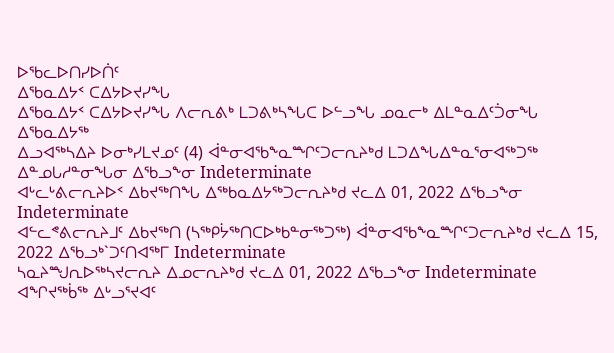ᐅᖃᓚᐅᑎᓯᐅᑏᑦ
ᐃᖃᓇᐃᔭᑉ ᑕᐃᔭᐅᔪᓯᖓ
ᐃᖃᓇᐃᔭᑉ ᑕᐃᔭᐅᔪᓯᖓ ᐱᓕᕆᕕᒃ ᒪᑐᕕᒃᓴᖓᑕ ᐅᓪᓗᖓ ᓄᓇᓕᒃ ᐃᒪᓐᓇᐃᑦᑑᓂᖓ ᐃᖃᓇᐃᔭᖅ
ᐃᓗᐊᖅᓴᐃᔨ ᐅᓂᒃᓯᒪᔪᓄᑦ (4) ᐋᓐᓂᐊᖃᖕᓇᙱᑦᑐᓕᕆᔨᒃᑯ ᒪᑐᐃᖓᐃᓐᓇᕐᓂᐊᖅᑐᖅ ᐃᓐᓄᒐᓱᓐᓂᖓᓂ ᐃᖃᓗᖕᓂ Indeterminate
ᐊᒡᓚᒡᕕᓕᕆᔨᐅᑉ ᐃᑲᔪᖅᑎᖓ ᐃᖅᑲᓇᐃᔭᖅᑐᓕᕆᔨᒃᑯ ᔪᓚᐃ 01, 2022 ᐃᖃᓗᖕᓂ Indeterminate
ᐊᓪᓚᕝᕕᓕᕆᔨᒧᑦ ᐃᑲᔪᖅᑎ (ᓴᖅᑭᔮᖅᑎᑕᐅᒃᑲᓐᓂᖅᑐᖅ) ᐋᓐᓂᐊᖃᖕᓇᙱᑦᑐᓕᕆᔨᒃᑯ ᔪᓚᐃ 15, 2022 ᐃᖃᓗᒃ`ᑐᑦᑎᐊᖅᒥ Indeterminate
ᓴᓇᔨᙳᕆᐅᖅᓴᔪᓕᕆᔨ ᐃᓄᓕᕆᔨᒃᑯ ᔪᓚᐃ 01, 2022 ᐃᖃᓗᖕᓂ Indeterminate
ᐊᖏᔪᖅᑳᖅ ᐃᒡᓗᕐᔪᐊᑦ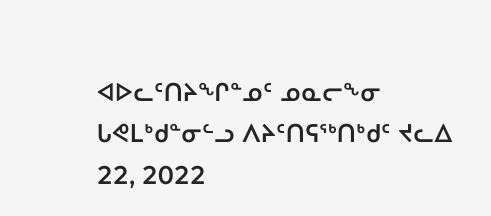ᐊᐅᓚᑦᑎᔨᖏᓐᓄᑦ ᓄᓇᓕᖕᓂ ᒐᕙᒪᒃᑯᓐᓂᓪᓗ ᐱᔨᑦᑎᕋᖅᑎᒃᑯᑦ ᔪᓚᐃ 22, 2022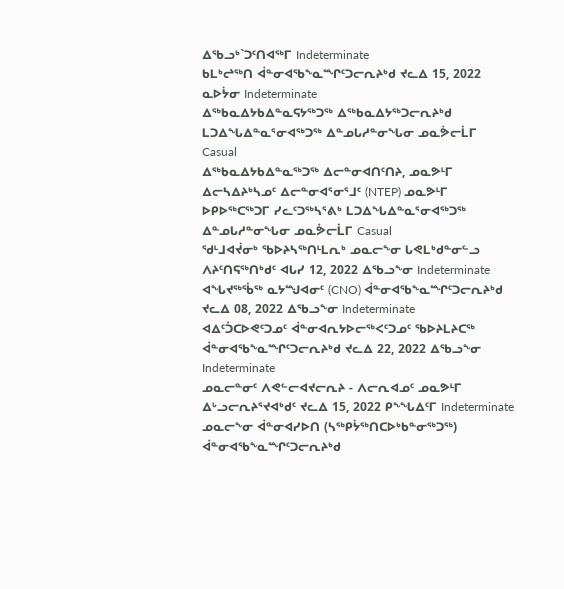ᐃᖃᓗᒃ`ᑐᑦᑎᐊᖅᒥ Indeterminate
ᑲᒪᒃᖠᖅᑎ ᐋᓐᓂᐊᖃᖕᓇᙱᑦᑐᓕᕆᔨᒃᑯ ᔪᓚᐃ 15, 2022 ᓇᐅᔮᓂ Indeterminate
ᐃᖅᑲᓇᐃᔭᑲᐃᓐᓇᕋᔭᖅᑐᖅ ᐃᖅᑲᓇᐃᔭᖅᑐᓕᕆᔨᒃᑯ ᒪᑐᐃᖓᐃᓐᓇᕐᓂᐊᖅᑐᖅ ᐃᓐᓄᒐᓱᓐᓂᖓᓂ ᓄᓇᕘᓕᒫᒥ Casual
ᐃᖅᑲᓇᐃᔭᑲᐃᓐᓇᖅᑐᖅ ᐃᓕᓐᓂᐊᑎᑦᑎᔨ, ᓄᓇᕗᒻᒥ ᐃᓕᓴᐃᔨᒃᓴᓄᑦ ᐃᓕᓐᓂᐊᕐᓂᕐᒧᑦ (NTEP) ᓄᓇᕗᒻᒥ ᐅᑭᐅᖅᑕᖅᑐᒥ ᓯᓚᑦᑐᖅᓴᕐᕕᒃ ᒪᑐᐃᖓᐃᓐᓇᕐᓂᐊᖅᑐᖅ ᐃᓐᓄᒐᓱᓐᓂᖓᓂ ᓄᓇᕘᓕᒫᒥ Casual
ᖁᒻᒧᐊᔫᓂᒃ ᖃᐅᔨᓴᖅᑎᒻᒪᕆᒃ ᓄᓇᓕᖕᓂ ᒐᕙᒪᒃᑯᓐᓂᓪᓗ ᐱᔨᑦᑎᕋᖅᑎᒃᑯᑦ ᐊᒐᓯ 12, 2022 ᐃᖃᓗᖕᓂ Indeterminate
ᐊᖓᔪᖅᖄᖅ ᓇᔭᙳᐊᓂᑦ (CNO) ᐋᓐᓂᐊᖃᖕᓇᙱᑦᑐᓕᕆᔨᒃᑯ ᔪᓚᐃ 08, 2022 ᐃᖃᓗᖕᓂ Indeterminate
ᐊᐃᑦᑑᑕᐅᕙᑦᑐᓄᑦ ᐋᓐᓂᐊᕆᔭᐅᓕᖅᐸᑦᑐᓄᑦ ᖃᐅᔨᒪᔨᑕᖅ ᐋᓐᓂᐊᖃᖕᓇᙱᑦᑐᓕᕆᔨᒃᑯ ᔪᓚᐃ 22, 2022 ᐃᖃᓗᖕᓂ Indeterminate
ᓄᓇᓕᓐᓂᑦ ᐱᕙᓪᓕᐊᔪᓕᕆᔨ - ᐱᓕᕆᐊᓄᑦ ᓄᓇᕗᒻᒥ ᐃᒡᓗᓕᕆᔨᕐᔪᐊᒃᑯᑦ ᔪᓚᐃ 15, 2022 ᑭᖕᖓᐃᑦᒥ Indeterminate
ᓄᓇᓕᖕᓂ ᐋᓐᓂᐊᓯᐅᑎ (ᓴᖅᑭᔮᖅᑎᑕᐅᒃᑲᓐᓂᖅᑐᖅ) ᐋᓐᓂᐊᖃᖕᓇᙱᑦᑐᓕᕆᔨᒃᑯ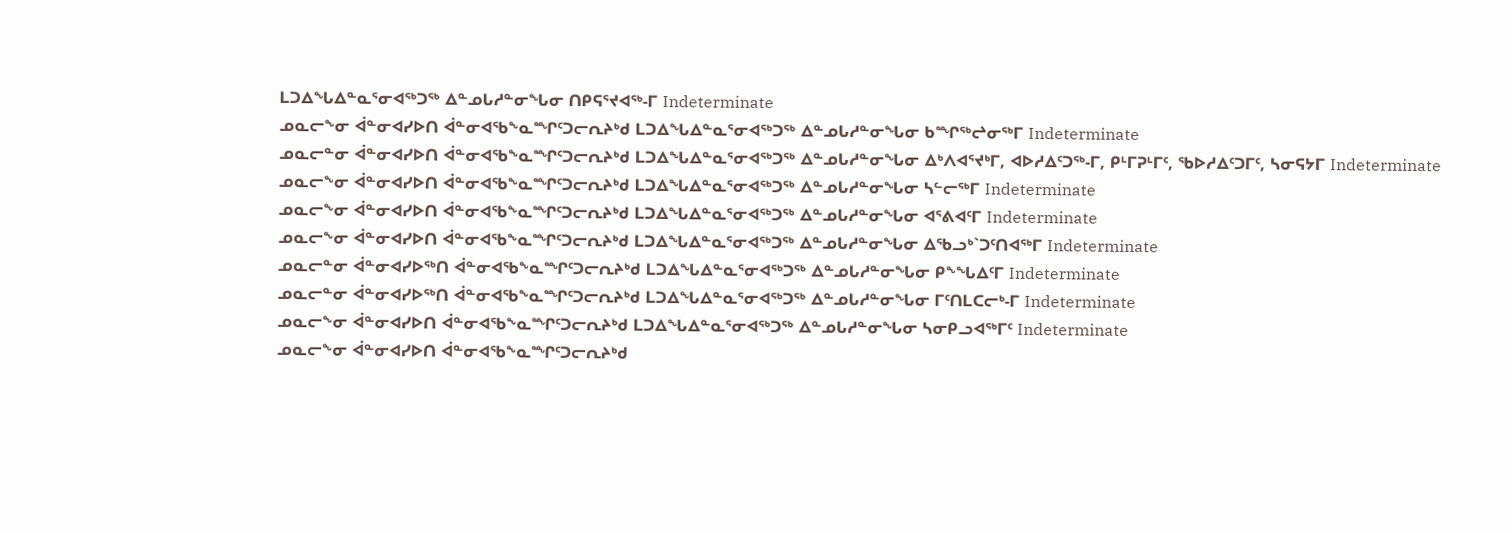ᒪᑐᐃᖓᐃᓐᓇᕐᓂᐊᖅᑐᖅ ᐃᓐᓄᒐᓱᓐᓂᖓᓂ ᑎᑭᕋᕐᔪᐊᖅ-ᒥ Indeterminate
ᓄᓇᓕᖕᓂ ᐋᓐᓂᐊᓯᐅᑎ ᐋᓐᓂᐊᖃᖕᓇᙱᑦᑐᓕᕆᔨᒃᑯ ᒪᑐᐃᖓᐃᓐᓇᕐᓂᐊᖅᑐᖅ ᐃᓐᓄᒐᓱᓐᓂᖓᓂ ᑲᙱᖅᖠᓂᖅᒥ Indeterminate
ᓄᓇᓕᓐᓂ ᐋᓐᓂᐊᓯᐅᑎ ᐋᓐᓂᐊᖃᖕᓇᙱᑦᑐᓕᕆᔨᒃᑯ ᒪᑐᐃᖓᐃᓐᓇᕐᓂᐊᖅᑐᖅ ᐃᓐᓄᒐᓱᓐᓂᖓᓂ ᐃᒃᐱᐊᕐᔪᒃᒥ, ᐊᐅᓱᐃᑦᑐᖅ-ᒥ, ᑭᒻᒥᕈᒻᒥᑦ, ᖃᐅᓱᐃᑦᑐᒥᑦ, ᓴᓂᕋᔭᒥ Indeterminate
ᓄᓇᓕᖕᓂ ᐋᓐᓂᐊᓯᐅᑎ ᐋᓐᓂᐊᖃᖕᓇᙱᑦᑐᓕᕆᔨᒃᑯ ᒪᑐᐃᖓᐃᓐᓇᕐᓂᐊᖅᑐᖅ ᐃᓐᓄᒐᓱᓐᓂᖓᓂ ᓴᓪᓕᖅᒥ Indeterminate
ᓄᓇᓕᖕᓂ ᐋᓐᓂᐊᓯᐅᑎ ᐋᓐᓂᐊᖃᖕᓇᙱᑦᑐᓕᕆᔨᒃᑯ ᒪᑐᐃᖓᐃᓐᓇᕐᓂᐊᖅᑐᖅ ᐃᓐᓄᒐᓱᓐᓂᖓᓂ ᐊᕐᕕᐊᑦᒥ Indeterminate
ᓄᓇᓕᖕᓂ ᐋᓐᓂᐊᓯᐅᑎ ᐋᓐᓂᐊᖃᖕᓇᙱᑦᑐᓕᕆᔨᒃᑯ ᒪᑐᐃᖓᐃᓐᓇᕐᓂᐊᖅᑐᖅ ᐃᓐᓄᒐᓱᓐᓂᖓᓂ ᐃᖃᓗᒃ`ᑐᑦᑎᐊᖅᒥ Indeterminate
ᓄᓇᓕᓐᓂ ᐋᓐᓂᐊᓯᐅᖅᑎ ᐋᓐᓂᐊᖃᖕᓇᙱᑦᑐᓕᕆᔨᒃᑯ ᒪᑐᐃᖓᐃᓐᓇᕐᓂᐊᖅᑐᖅ ᐃᓐᓄᒐᓱᓐᓂᖓᓂ ᑭᖕᖓᐃᑦᒥ Indeterminate
ᓄᓇᓕᓐᓂ ᐋᓐᓂᐊᓯᐅᖅᑎ ᐋᓐᓂᐊᖃᖕᓇᙱᑦᑐᓕᕆᔨᒃᑯ ᒪᑐᐃᖓᐃᓐᓇᕐᓂᐊᖅᑐᖅ ᐃᓐᓄᒐᓱᓐᓂᖓᓂ ᒥᑦᑎᒪᑕᓕᒃ-ᒥ Indeterminate
ᓄᓇᓕᖕᓂ ᐋᓐᓂᐊᓯᐅᑎ ᐋᓐᓂᐊᖃᖕᓇᙱᑦᑐᓕᕆᔨᒃᑯ ᒪᑐᐃᖓᐃᓐᓇᕐᓂᐊᖅᑐᖅ ᐃᓐᓄᒐᓱᓐᓂᖓᓂ ᓴᓂᑭᓗᐊᖅᒥᑦ Indeterminate
ᓄᓇᓕᖕᓂ ᐋᓐᓂᐊᓯᐅᑎ ᐋᓐᓂᐊᖃᖕᓇᙱᑦᑐᓕᕆᔨᒃᑯ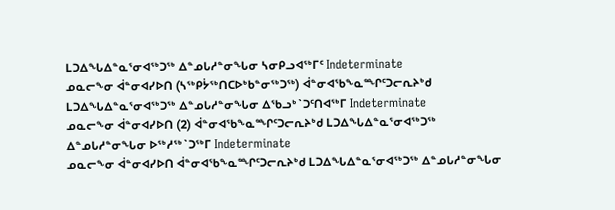ᒪᑐᐃᖓᐃᓐᓇᕐᓂᐊᖅᑐᖅ ᐃᓐᓄᒐᓱᓐᓂᖓᓂ ᓴᓂᑭᓗᐊᖅᒥᑦ Indeterminate
ᓄᓇᓕᖕᓂ ᐋᓐᓂᐊᓯᐅᑎ (ᓴᖅᑭᔮᖅᑎᑕᐅᒃᑲᓐᓂᖅᑐᖅ) ᐋᓐᓂᐊᖃᖕᓇᙱᑦᑐᓕᕆᔨᒃᑯ ᒪᑐᐃᖓᐃᓐᓇᕐᓂᐊᖅᑐᖅ ᐃᓐᓄᒐᓱᓐᓂᖓᓂ ᐃᖃᓗᒃ`ᑐᑦᑎᐊᖅᒥ Indeterminate
ᓄᓇᓕᖕᓂ ᐋᓐᓂᐊᓯᐅᑎ (2) ᐋᓐᓂᐊᖃᖕᓇᙱᑦᑐᓕᕆᔨᒃᑯ ᒪᑐᐃᖓᐃᓐᓇᕐᓂᐊᖅᑐᖅ ᐃᓐᓄᒐᓱᓐᓂᖓᓂ ᐅᖅᓱᖅ`ᑐᖅᒥ Indeterminate
ᓄᓇᓕᖕᓂ ᐋᓐᓂᐊᓯᐅᑎ ᐋᓐᓂᐊᖃᖕᓇᙱᑦᑐᓕᕆᔨᒃᑯ ᒪᑐᐃᖓᐃᓐᓇᕐᓂᐊᖅᑐᖅ ᐃᓐᓄᒐᓱᓐᓂᖓᓂ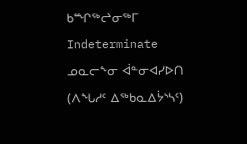ᑲᙱᖅᖠᓂᖅᒥ Indeterminate
ᓄᓇᓕᖕᓂ ᐋᓐᓂᐊᓯᐅᑎ (ᐱᖓᓱᑦ ᐃᖅᑲᓇᐃᔮᔅᓴᑦ)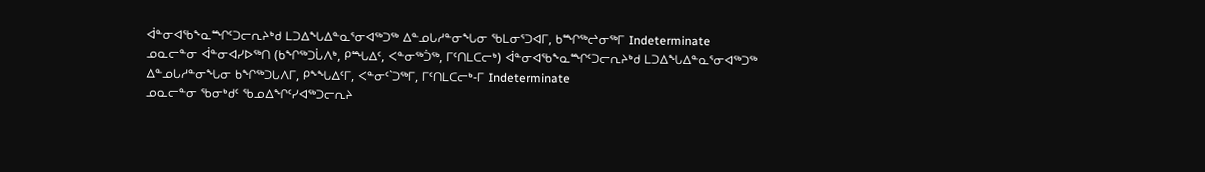ᐋᓐᓂᐊᖃᖕᓇᙱᑦᑐᓕᕆᔨᒃᑯ ᒪᑐᐃᖓᐃᓐᓇᕐᓂᐊᖅᑐᖅ ᐃᓐᓄᒐᓱᓐᓂᖓᓂ ᖃᒪᓂᕐᑐᐊᒥ, ᑲᙱᖅᖠᓂᖅᒥ Indeterminate
ᓄᓇᓕᓐᓂ ᐋᓐᓂᐊᓯᐅᖅᑎ (ᑲᖏᖅᑐᒑᐱᒃ, ᑭᙵᐃᑦ, ᐸᓐᓂᖅᑑᖅ, ᒥᑦᑎᒪᑕᓕᒃ) ᐋᓐᓂᐊᖃᖕᓇᙱᑦᑐᓕᕆᔨᒃᑯ ᒪᑐᐃᖓᐃᓐᓇᕐᓂᐊᖅᑐᖅ ᐃᓐᓄᒐᓱᓐᓂᖓᓂ ᑲᖏᖅᑐᒐᐱᒥ, ᑭᖕᖓᐃᑦᒥ, ᐸᓐᓂᑦ`ᑐᖅᒥ, ᒥᑦᑎᒪᑕᓕᒃ-ᒥ Indeterminate
ᓄᓇᓕᓐᓂ ᖃᓂᒃᑯᑦ ᖃᓄᐃᖏᑦᓯᐊᖅᑐᓕᕆᔨ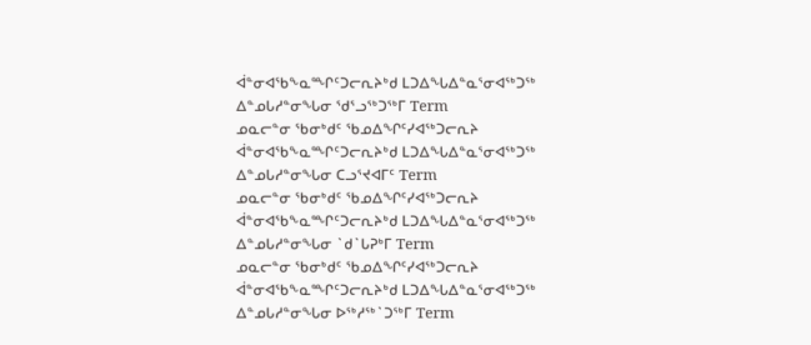ᐋᓐᓂᐊᖃᖕᓇᙱᑦᑐᓕᕆᔨᒃᑯ ᒪᑐᐃᖓᐃᓐᓇᕐᓂᐊᖅᑐᖅ ᐃᓐᓄᒐᓱᓐᓂᖓᓂ ᖁᕐᓗᖅᑐᖅᒥ Term
ᓄᓇᓕᓐᓂ ᖃᓂᒃᑯᑦ ᖃᓄᐃᖏᑦᓯᐊᖅᑐᓕᕆᔨ ᐋᓐᓂᐊᖃᖕᓇᙱᑦᑐᓕᕆᔨᒃᑯ ᒪᑐᐃᖓᐃᓐᓇᕐᓂᐊᖅᑐᖅ ᐃᓐᓄᒐᓱᓐᓂᖓᓂ ᑕᓗᕐᔪᐊᒥᑦ Term
ᓄᓇᓕᓐᓂ ᖃᓂᒃᑯᑦ ᖃᓄᐃᖏᑦᓯᐊᖅᑐᓕᕆᔨ ᐋᓐᓂᐊᖃᖕᓇᙱᑦᑐᓕᕆᔨᒃᑯ ᒪᑐᐃᖓᐃᓐᓇᕐᓂᐊᖅᑐᖅ ᐃᓐᓄᒐᓱᓐᓂᖓᓂ `ᑯ`ᒐᕈᒃᒥ Term
ᓄᓇᓕᓐᓂ ᖃᓂᒃᑯᑦ ᖃᓄᐃᖏᑦᓯᐊᖅᑐᓕᕆᔨ ᐋᓐᓂᐊᖃᖕᓇᙱᑦᑐᓕᕆᔨᒃᑯ ᒪᑐᐃᖓᐃᓐᓇᕐᓂᐊᖅᑐᖅ ᐃᓐᓄᒐᓱᓐᓂᖓᓂ ᐅᖅᓱᖅ`ᑐᖅᒥ Term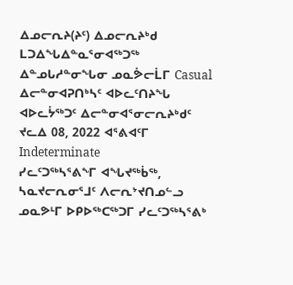ᐃᓄᓕᕆᔨ(ᔨᑦ) ᐃᓄᓕᕆᔨᒃᑯ ᒪᑐᐃᖓᐃᓐᓇᕐᓂᐊᖅᑐᖅ ᐃᓐᓄᒐᓱᓐᓂᖓᓂ ᓄᓇᕘᓕᒫᒥ Casual
ᐃᓕᓐᓂᐊᕈᑎᒃᓴᑦ ᐊᐅᓚᑦᑎᔨᖓ ᐊᐅᓚᔮᖅᑐᑦ ᐃᓕᓐᓂᐊᕐᓂᓕᕆᔨᒃᑯᑦ ᔪᓚᐃ 08, 2022 ᐊᕐᕕᐊᑦᒥ Indeterminate
ᓯᓚᑦᑐᖅᓴᕐᕕᖕᒥ ᐊᖓᔪᖅᑳᖅ, ᓴᓇᔪᓕᕆᓂᕐᒧᑦ ᐱᓕᕆᔾᔪᑎᓄᓪᓗ ᓄᓇᕗᒻᒥ ᐅᑭᐅᖅᑕᖅᑐᒥ ᓯᓚᑦᑐᖅᓴᕐᕕᒃ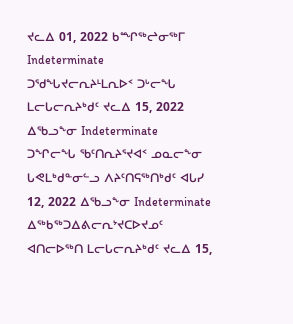ᔪᓚᐃ 01, 2022 ᑲᙱᖅᖠᓂᖅᒥ Indeterminate
ᑐᖁᖓᔪᓕᕆᔨᒻᒪᕆᐅᑉ ᑐᒡᓕᖓ ᒪᓕᒐᓕᕆᔨᒃᑯᑦ ᔪᓚᐃ 15, 2022 ᐃᖃᓗᖕᓂ Indeterminate
ᑐᖏᓕᖓ ᖃᑦᑎᕆᔨᕐᔪᐊᑉ ᓄᓇᓕᖕᓂ ᒐᕙᒪᒃᑯᓐᓂᓪᓗ ᐱᔨᑦᑎᕋᖅᑎᒃᑯᑦ ᐊᒐᓯ 12, 2022 ᐃᖃᓗᖕᓂ Indeterminate
ᐃᖅᑲᖅᑐᐃᕕᓕᕆᔾᔪᑕᐅᔪᓄᑦ ᐊᑎᓕᐅᖅᑎ ᒪᓕᒐᓕᕆᔨᒃᑯᑦ ᔪᓚᐃ 15,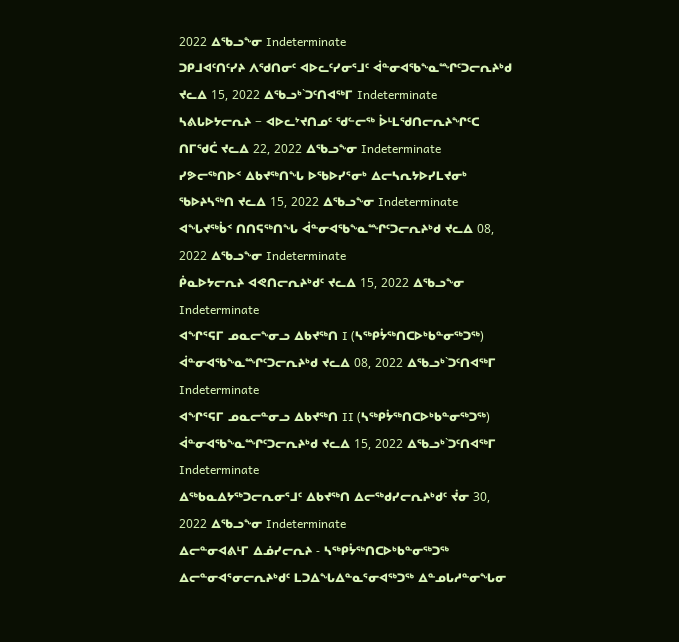2022 ᐃᖃᓗᖕᓂ Indeterminate
ᑐᑭᒧᐊᑦᑎᑦᓯᔨ ᐱᖁᑎᓂᑦ ᐊᐅᓚᑦᓯᓂᕐᒧᑦ ᐋᓐᓂᐊᖃᖕᓇᙱᑦᑐᓕᕆᔨᒃᑯ ᔪᓚᐃ 15, 2022 ᐃᖃᓗᒃ`ᑐᑦᑎᐊᖅᒥ Indeterminate
ᓴᕕᒐᐅᔭᓕᕆᔨ − ᐊᐅᓚᔾᔪᑎᓄᑦ ᖁᓪᓕᖅ ᐆᒻᒪᖁᑎᓕᕆᔨᖏᑦᑕ ᑎᒥᖁᑖ ᔪᓚᐃ 22, 2022 ᐃᖃᓗᖕᓂ Indeterminate
ᓯᕗᓕᖅᑎᐅᑉ ᐃᑲᔪᖅᑎᖓ ᐅᖃᐅᓯᕐᓂᒃ ᐃᓕᓴᕆᔭᐅᓯᒪᔪᓂᒃ ᖃᐅᔨᓴᖅᑎ ᔪᓚᐃ 15, 2022 ᐃᖃᓗᖕᓂ Indeterminate
ᐊᖓᔪᖅᑳᑉ ᑎᑎᕋᖅᑎᖓ ᐋᓐᓂᐊᖃᖕᓇᙱᑦᑐᓕᕆᔨᒃᑯ ᔪᓚᐃ 08, 2022 ᐃᖃᓗᖕᓂ Indeterminate
ᑮᓇᐅᔭᓕᕆᔨ ᐊᕙᑎᓕᕆᔨᒃᑯᑦ ᔪᓚᐃ 15, 2022 ᐃᖃᓗᖕᓂ Indeterminate
ᐊᖏᕐᕋᒥ ᓄᓇᓕᖕᓂᓗ ᐃᑲᔪᖅᑎ I (ᓴᖅᑭᔮᖅᑎᑕᐅᒃᑲᓐᓂᖅᑐᖅ) ᐋᓐᓂᐊᖃᖕᓇᙱᑦᑐᓕᕆᔨᒃᑯ ᔪᓚᐃ 08, 2022 ᐃᖃᓗᒃ`ᑐᑦᑎᐊᖅᒥ Indeterminate
ᐊᖏᕐᕋᒥ ᓄᓇᓕᓐᓂᓗ ᐃᑲᔪᖅᑎ II (ᓴᖅᑭᔮᖅᑎᑕᐅᒃᑲᓐᓂᖅᑐᖅ) ᐋᓐᓂᐊᖃᖕᓇᙱᑦᑐᓕᕆᔨᒃᑯ ᔪᓚᐃ 15, 2022 ᐃᖃᓗᒃ`ᑐᑦᑎᐊᖅᒥ Indeterminate
ᐃᖅᑲᓇᐃᔭᖅᑐᓕᕆᓂᕐᒧᑦ ᐃᑲᔪᖅᑎ ᐃᓕᖅᑯᓯᓕᕆᔨᒃᑯᑦ ᔫᓂ 30, 2022 ᐃᖃᓗᖕᓂ Indeterminate
ᐃᓕᓐᓂᐊᕕᒻᒥ ᐃᓅᓯᓕᕆᔨ - ᓴᖅᑭᔮᖅᑎᑕᐅᒃᑲᓐᓂᖅᑐᖅ ᐃᓕᓐᓂᐊᕐᓂᓕᕆᔨᒃᑯᑦ ᒪᑐᐃᖓᐃᓐᓇᕐᓂᐊᖅᑐᖅ ᐃᓐᓄᒐᓱᓐᓂᖓᓂ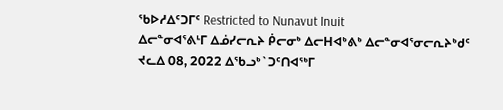ᖃᐅᓱᐃᑦᑐᒥᑦ Restricted to Nunavut Inuit
ᐃᓕᓐᓂᐊᕐᕕᒻᒥ ᐃᓅᓯᓕᕆᔨ ᑮᓕᓂᒃ ᐃᓕHᐊᒃᕕᒃ ᐃᓕᓐᓂᐊᕐᓂᓕᕆᔨᒃᑯᑦ ᔪᓚᐃ 08, 2022 ᐃᖃᓗᒃ`ᑐᑦᑎᐊᖅᒥ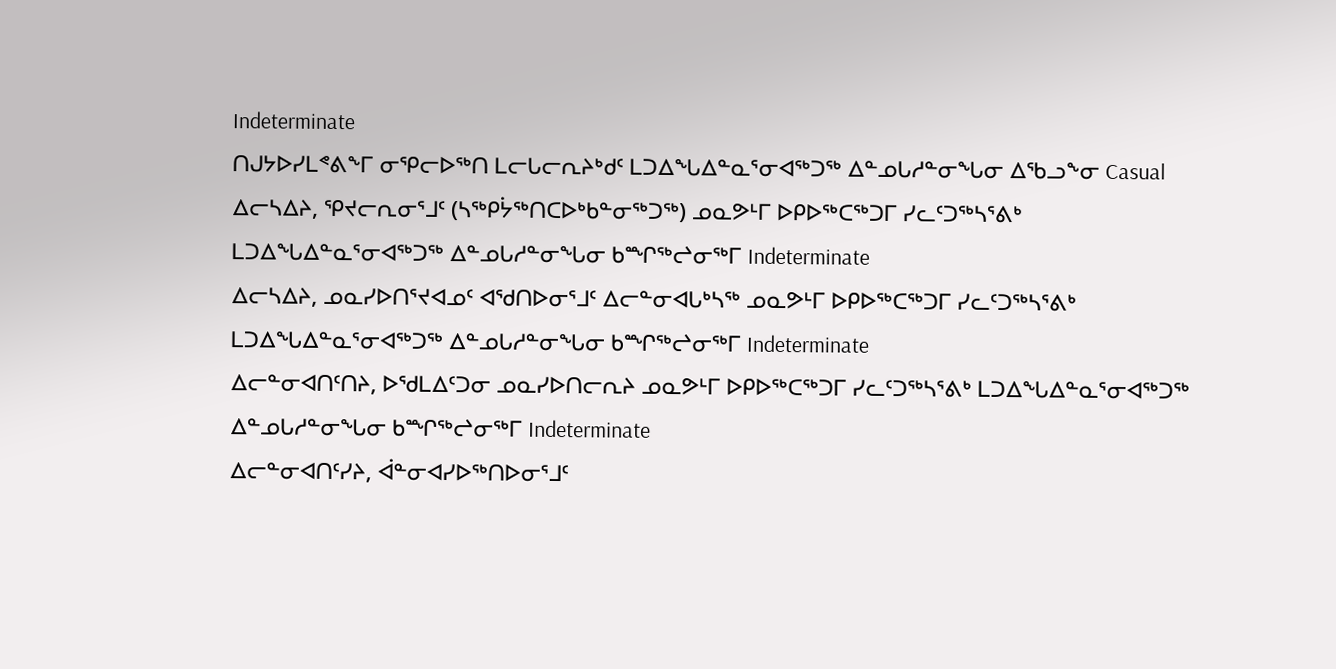Indeterminate
ᑎᒍᔭᐅᓯᒪᕝᕕᖕᒥ ᓂᕿᓕᐅᖅᑎ ᒪᓕᒐᓕᕆᔨᒃᑯᑦ ᒪᑐᐃᖓᐃᓐᓇᕐᓂᐊᖅᑐᖅ ᐃᓐᓄᒐᓱᓐᓂᖓᓂ ᐃᖃᓗᖕᓂ Casual
ᐃᓕᓴᐃᔨ, ᕿᔪᓕᕆᓂᕐᒧᑦ (ᓴᖅᑭᔮᖅᑎᑕᐅᒃᑲᓐᓂᖅᑐᖅ) ᓄᓇᕗᒻᒥ ᐅᑭᐅᖅᑕᖅᑐᒥ ᓯᓚᑦᑐᖅᓴᕐᕕᒃ ᒪᑐᐃᖓᐃᓐᓇᕐᓂᐊᖅᑐᖅ ᐃᓐᓄᒐᓱᓐᓂᖓᓂ ᑲᙱᖅᖠᓂᖅᒥ Indeterminate
ᐃᓕᓴᐃᔨ, ᓄᓇᓯᐅᑎᕐᔪᐊᓄᑦ ᐊᖁᑎᐅᓂᕐᒧᑦ ᐃᓕᓐᓂᐊᒐᒃᓴᖅ ᓄᓇᕗᒻᒥ ᐅᑭᐅᖅᑕᖅᑐᒥ ᓯᓚᑦᑐᖅᓴᕐᕕᒃ ᒪᑐᐃᖓᐃᓐᓇᕐᓂᐊᖅᑐᖅ ᐃᓐᓄᒐᓱᓐᓂᖓᓂ ᑲᙱᖅᖠᓂᖅᒥ Indeterminate
ᐃᓕᓐᓂᐊᑎᑦᑎᔨ, ᐅᖁᒪᐃᑦᑐᓂ ᓄᓇᓯᐅᑎᓕᕆᔨ ᓄᓇᕗᒻᒥ ᐅᑭᐅᖅᑕᖅᑐᒥ ᓯᓚᑦᑐᖅᓴᕐᕕᒃ ᒪᑐᐃᖓᐃᓐᓇᕐᓂᐊᖅᑐᖅ ᐃᓐᓄᒐᓱᓐᓂᖓᓂ ᑲᙱᖅᖠᓂᖅᒥ Indeterminate
ᐃᓕᓐᓂᐊᑎᑦᓯᔨ, ᐋᓐᓂᐊᓯᐅᖅᑎᐅᓂᕐᒧᑦ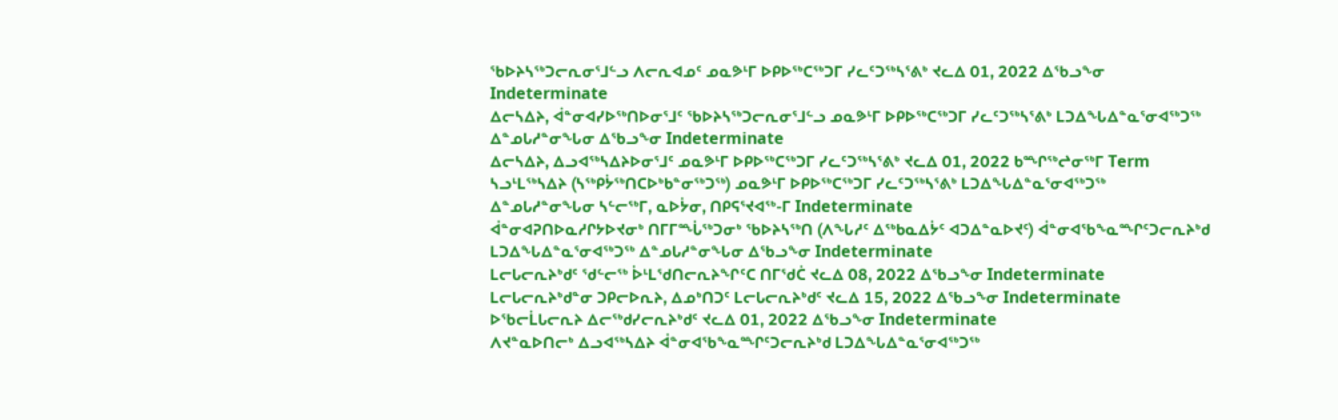ᖃᐅᔨᓴᖅᑐᓕᕆᓂᕐᒧᓪᓗ ᐱᓕᕆᐊᓄᑦ ᓄᓇᕗᒻᒥ ᐅᑭᐅᖅᑕᖅᑐᒥ ᓯᓚᑦᑐᖅᓴᕐᕕᒃ ᔪᓚᐃ 01, 2022 ᐃᖃᓗᖕᓂ Indeterminate
ᐃᓕᓴᐃᔨ, ᐋᓐᓂᐊᓯᐅᖅᑎᐅᓂᕐᒧᑦ ᖃᐅᔨᓴᖅᑐᓕᕆᓂᕐᒧᓪᓗ ᓄᓇᕗᒻᒥ ᐅᑭᐅᖅᑕᖅᑐᒥ ᓯᓚᑦᑐᖅᓴᕐᕕᒃ ᒪᑐᐃᖓᐃᓐᓇᕐᓂᐊᖅᑐᖅ ᐃᓐᓄᒐᓱᓐᓂᖓᓂ ᐃᖃᓗᖕᓂ Indeterminate
ᐃᓕᓴᐃᔨ, ᐃᓗᐊᖅᓴᐃᔨᐅᓂᕐᒧᑦ ᓄᓇᕗᒻᒥ ᐅᑭᐅᖅᑕᖅᑐᒥ ᓯᓚᑦᑐᖅᓴᕐᕕᒃ ᔪᓚᐃ 01, 2022 ᑲᙱᖅᖠᓂᖅᒥ Term
ᓴᓗᒻᒪᖅᓴᐃᔨ (ᓴᖅᑭᔮᖅᑎᑕᐅᒃᑲᓐᓂᖅᑐᖅ) ᓄᓇᕗᒻᒥ ᐅᑭᐅᖅᑕᖅᑐᒥ ᓯᓚᑦᑐᖅᓴᕐᕕᒃ ᒪᑐᐃᖓᐃᓐᓇᕐᓂᐊᖅᑐᖅ ᐃᓐᓄᒐᓱᓐᓂᖓᓂ ᓴᓪᓕᖅᒥ, ᓇᐅᔮᓂ, ᑎᑭᕋᕐᔪᐊᖅ-ᒥ Indeterminate
ᐋᓐᓂᐊᕈᑎᐅᓇᓱᒋᔭᐅᔪᓂᒃ ᑎᒥᒥᙶᖅᑐᓂᒃ ᖃᐅᔨᓴᖅᑎ (ᐱᖓᓱᑦ ᐃᖅᑲᓇᐃᔮᑦ ᐊᑐᐃᓐᓇᐅᔪᑦ) ᐋᓐᓂᐊᖃᖕᓇᙱᑦᑐᓕᕆᔨᒃᑯ ᒪᑐᐃᖓᐃᓐᓇᕐᓂᐊᖅᑐᖅ ᐃᓐᓄᒐᓱᓐᓂᖓᓂ ᐃᖃᓗᖕᓂ Indeterminate
ᒪᓕᒐᓕᕆᔨᒃᑯᑦ ᖁᓪᓕᖅ ᐆᒻᒪᖁᑎᓕᕆᔨᖏᑦᑕ ᑎᒥᖁᑖ ᔪᓚᐃ 08, 2022 ᐃᖃᓗᖕᓂ Indeterminate
ᒪᓕᒐᓕᕆᔨᒃᑯᓐᓂ ᑐᑭᓕᐅᕆᔨ, ᐃᓄᒃᑎᑐᑦ ᒪᓕᒐᓕᕆᔨᒃᑯᑦ ᔪᓚᐃ 15, 2022 ᐃᖃᓗᖕᓂ Indeterminate
ᐅᖃᓕᒫᒐᓕᕆᔨ ᐃᓕᖅᑯᓯᓕᕆᔨᒃᑯᑦ ᔪᓚᐃ 01, 2022 ᐃᖃᓗᖕᓂ Indeterminate
ᐱᔪᓐᓇᐅᑎᓕᒃ ᐃᓗᐊᖅᓴᐃᔨ ᐋᓐᓂᐊᖃᖕᓇᙱᑦᑐᓕᕆᔨᒃᑯ ᒪᑐᐃᖓᐃᓐᓇᕐᓂᐊᖅᑐᖅ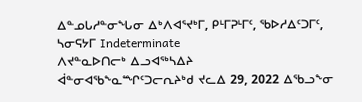ᐃᓐᓄᒐᓱᓐᓂᖓᓂ ᐃᒃᐱᐊᕐᔪᒃᒥ, ᑭᒻᒥᕈᒻᒥᑦ, ᖃᐅᓱᐃᑦᑐᒥᑦ, ᓴᓂᕋᔭᒥ Indeterminate
ᐱᔪᓐᓇᐅᑎᓕᒃ ᐃᓗᐊᖅᓴᐃᔨ ᐋᓐᓂᐊᖃᖕᓇᙱᑦᑐᓕᕆᔨᒃᑯ ᔪᓚᐃ 29, 2022 ᐃᖃᓗᖕᓂ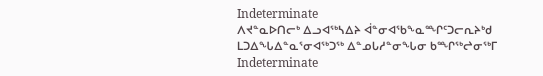Indeterminate
ᐱᔪᓐᓇᐅᑎᓕᒃ ᐃᓗᐊᖅᓴᐃᔨ ᐋᓐᓂᐊᖃᖕᓇᙱᑦᑐᓕᕆᔨᒃᑯ ᒪᑐᐃᖓᐃᓐᓇᕐᓂᐊᖅᑐᖅ ᐃᓐᓄᒐᓱᓐᓂᖓᓂ ᑲᙱᖅᖠᓂᖅᒥ Indeterminate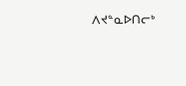ᐱᔪᓐᓇᐅᑎᓕᒃ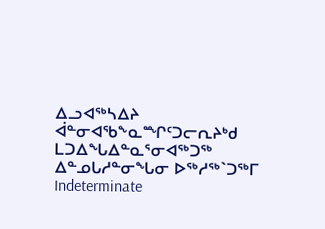ᐃᓗᐊᖅᓴᐃᔨ ᐋᓐᓂᐊᖃᖕᓇᙱᑦᑐᓕᕆᔨᒃᑯ ᒪᑐᐃᖓᐃᓐᓇᕐᓂᐊᖅᑐᖅ ᐃᓐᓄᒐᓱᓐᓂᖓᓂ ᐅᖅᓱᖅ`ᑐᖅᒥ Indeterminate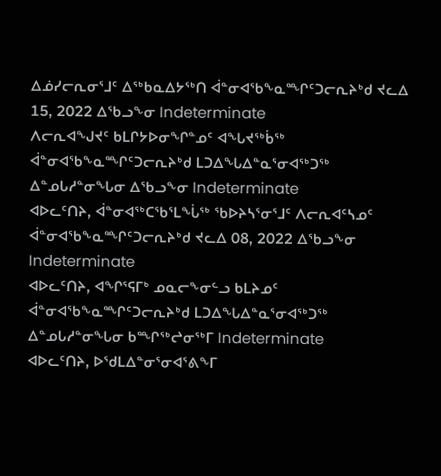ᐃᓅᓯᓕᕆᓂᕐᒧᑦ ᐃᖅᑲᓇᐃᔭᖅᑎ ᐋᓐᓂᐊᖃᖕᓇᙱᑦᑐᓕᕆᔨᒃᑯ ᔪᓚᐃ 15, 2022 ᐃᖃᓗᖕᓂ Indeterminate
ᐱᓕᕆᐊᖑᔪᑦ ᑲᒪᒋᔭᐅᓂᖏᓐᓄᑦ ᐊᖓᔪᖅᑳᖅ ᐋᓐᓂᐊᖃᖕᓇᙱᑦᑐᓕᕆᔨᒃᑯ ᒪᑐᐃᖓᐃᓐᓇᕐᓂᐊᖅᑐᖅ ᐃᓐᓄᒐᓱᓐᓂᖓᓂ ᐃᖃᓗᖕᓂ Indeterminate
ᐊᐅᓚᑦᑎᔨ, ᐋᓐᓂᐊᖅᑕᖃᕐᒪᖔᖅ ᖃᐅᔨᓴᕐᓂᕐᒧᑦ ᐱᓕᕆᐊᑦᓴᓄᑦ ᐋᓐᓂᐊᖃᖕᓇᙱᑦᑐᓕᕆᔨᒃᑯ ᔪᓚᐃ 08, 2022 ᐃᖃᓗᖕᓂ Indeterminate
ᐊᐅᓚᑦᑎᔨ, ᐊᖏᕐᕋᒥᒃ ᓄᓇᓕᖕᓂᓪᓗ ᑲᒪᔨᓄᑦ ᐋᓐᓂᐊᖃᖕᓇᙱᑦᑐᓕᕆᔨᒃᑯ ᒪᑐᐃᖓᐃᓐᓇᕐᓂᐊᖅᑐᖅ ᐃᓐᓄᒐᓱᓐᓂᖓᓂ ᑲᙱᖅᖠᓂᖅᒥ Indeterminate
ᐊᐅᓚᑦᑎᔨ, ᐅᖁᒪᐃᓐᓂᕐᓂᐊᕐᕕᖕᒥ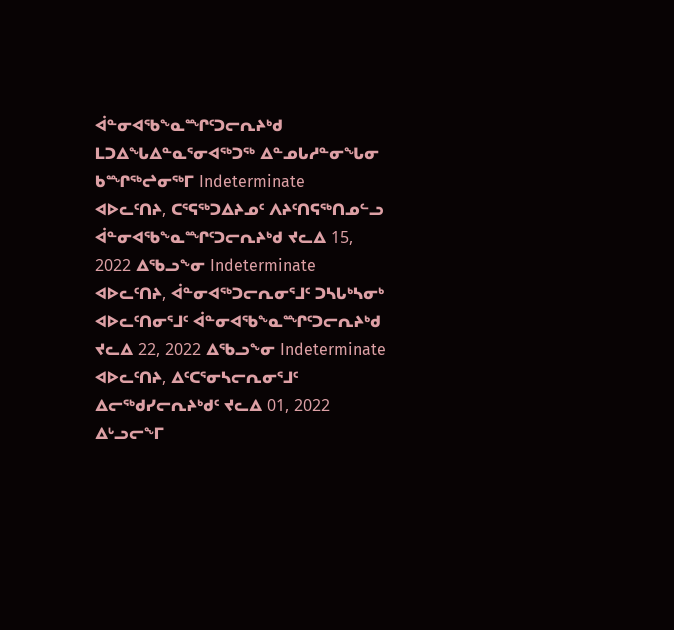ᐋᓐᓂᐊᖃᖕᓇᙱᑦᑐᓕᕆᔨᒃᑯ ᒪᑐᐃᖓᐃᓐᓇᕐᓂᐊᖅᑐᖅ ᐃᓐᓄᒐᓱᓐᓂᖓᓂ ᑲᙱᖅᖠᓂᖅᒥ Indeterminate
ᐊᐅᓚᑦᑎᔨ, ᑕᕐᕋᖅᑐᐃᔨᓄᑦ ᐱᔨᑦᑎᕋᖅᑎᓄᓪᓗ ᐋᓐᓂᐊᖃᖕᓇᙱᑦᑐᓕᕆᔨᒃᑯ ᔪᓚᐃ 15, 2022 ᐃᖃᓗᖕᓂ Indeterminate
ᐊᐅᓚᑦᑎᔨ, ᐋᓐᓂᐊᖅᑐᓕᕆᓂᕐᒧᑦ ᑐᓴᒐᒃᓴᓂᒃ ᐊᐅᓚᑦᑎᓂᕐᒧᑦ ᐋᓐᓂᐊᖃᖕᓇᙱᑦᑐᓕᕆᔨᒃᑯ ᔪᓚᐃ 22, 2022 ᐃᖃᓗᖕᓂ Indeterminate
ᐊᐅᓚᑦᑎᔨ, ᐃᑦᑕᕐᓂᓴᓕᕆᓂᕐᒧᑦ ᐃᓕᖅᑯᓯᓕᕆᔨᒃᑯᑦ ᔪᓚᐃ 01, 2022 ᐃᒡᓗᓕᖕᒥ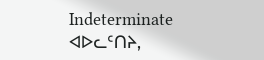Indeterminate
ᐊᐅᓚᑦᑎᔨ,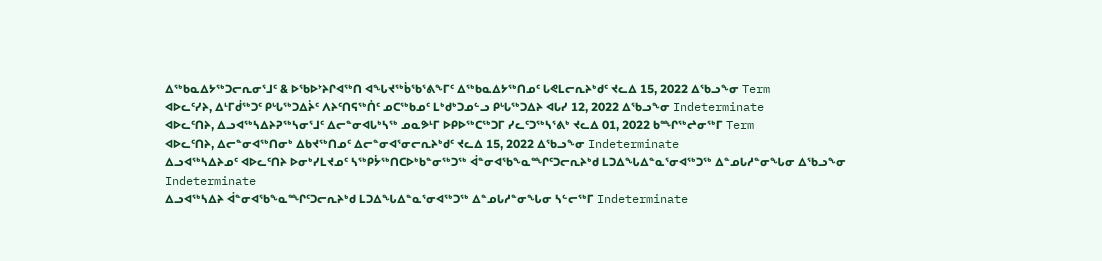ᐃᖅᑲᓇᐃᔭᖅᑐᓕᕆᓂᕐᒧᑦ & ᐅᖃᐅᔾᔨᒋᐊᖅᑎ ᐊᖓᔪᖅᑳᖃᕐᕕᖕᒥᑦ ᐃᖅᑲᓇᐃᔭᖅᑎᓄᑦ ᒐᕙᒪᓕᕆᔨᒃᑯᑦ ᔪᓚᐃ 15, 2022 ᐃᖃᓗᖕᓂ Term
ᐊᐅᓚᑦᓯᔨ, ᐃᒻᒥᑰᖅᑐᑦ ᑭᒡᒐᖅᑐᐃᔩᑦ ᐱᔨᑦᑎᕋᖅᑏᑦ ᓄᑕᖅᑲᓄᑦ ᒪᒃᑯᒃᑐᓄᓪᓗ ᑭᒡᒐᖅᑐᐃᔨ ᐊᒐᓯ 12, 2022 ᐃᖃᓗᖕᓂ Indeterminate
ᐊᐅᓚᑦᑎᔨ, ᐃᓗᐊᖅᓴᐃᔨᕈᖅᓴᓂᕐᒧᑦ ᐃᓕᓐᓂᐊᒐᒃᓴᖅ ᓄᓇᕗᒻᒥ ᐅᑭᐅᖅᑕᖅᑐᒥ ᓯᓚᑦᑐᖅᓴᕐᕕᒃ ᔪᓚᐃ 01, 2022 ᑲᙱᖅᖠᓂᖅᒥ Term
ᐊᐅᓚᑦᑎᔨ, ᐃᓕᓐᓂᐊᖅᑎᓂᒃ ᐃᑲᔪᖅᑎᓄᑦ ᐃᓕᓐᓂᐊᕐᓂᓕᕆᔨᒃᑯᑦ ᔪᓚᐃ 15, 2022 ᐃᖃᓗᖕᓂ Indeterminate
ᐃᓗᐊᖅᓴᐃᔨᓄᑦ ᐊᐅᓚᑦᑎᔨ ᐅᓂᒃᓯᒪᔪᓄᑦ ᓴᖅᑭᔮᖅᑎᑕᐅᒃᑲᓐᓂᖅᑐᖅ ᐋᓐᓂᐊᖃᖕᓇᙱᑦᑐᓕᕆᔨᒃᑯ ᒪᑐᐃᖓᐃᓐᓇᕐᓂᐊᖅᑐᖅ ᐃᓐᓄᒐᓱᓐᓂᖓᓂ ᐃᖃᓗᖕᓂ Indeterminate
ᐃᓗᐊᖅᓴᐃᔨ ᐋᓐᓂᐊᖃᖕᓇᙱᑦᑐᓕᕆᔨᒃᑯ ᒪᑐᐃᖓᐃᓐᓇᕐᓂᐊᖅᑐᖅ ᐃᓐᓄᒐᓱᓐᓂᖓᓂ ᓴᓪᓕᖅᒥ Indeterminate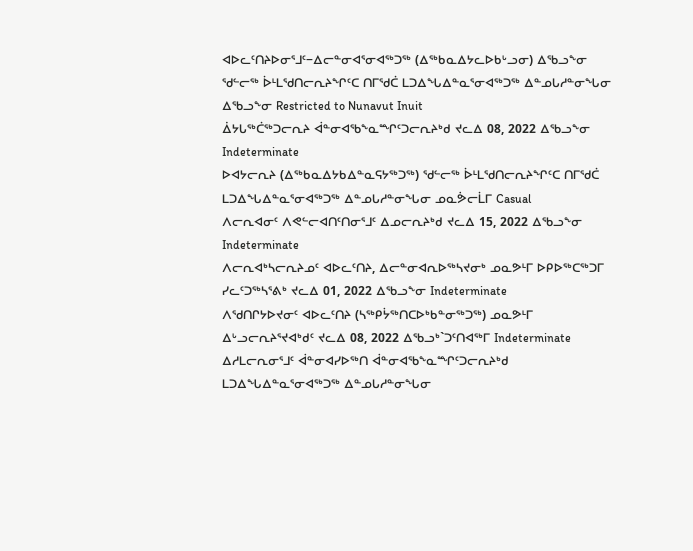ᐊᐅᓚᑦᑎᔨᐅᓂᕐᒧᑦ−ᐃᓕᓐᓂᐊᕐᓂᐊᖅᑐᖅ (ᐃᖅᑲᓇᐃᔭᓚᐅᑲᒡᓗᓂ) ᐃᖃᓗᖕᓂ ᖁᓪᓕᖅ ᐆᒻᒪᖁᑎᓕᕆᔨᖏᑦᑕ ᑎᒥᖁᑖ ᒪᑐᐃᖓᐃᓐᓇᕐᓂᐊᖅᑐᖅ ᐃᓐᓄᒐᓱᓐᓂᖓᓂ ᐃᖃᓗᖕᓂ Restricted to Nunavut Inuit
ᐄᔭᒐᖅᑖᖅᑐᓕᕆᔨ ᐋᓐᓂᐊᖃᖕᓇᙱᑦᑐᓕᕆᔨᒃᑯ ᔪᓚᐃ 08, 2022 ᐃᖃᓗᖕᓂ Indeterminate
ᐅᐊᔭᓕᕆᔨ (ᐃᖅᑲᓇᐃᔭᑲᐃᓐᓇᕋᔭᖅᑐᖅ) ᖁᓪᓕᖅ ᐆᒻᒪᖁᑎᓕᕆᔨᖏᑦᑕ ᑎᒥᖁᑖ ᒪᑐᐃᖓᐃᓐᓇᕐᓂᐊᖅᑐᖅ ᐃᓐᓄᒐᓱᓐᓂᖓᓂ ᓄᓇᕘᓕᒫᒥ Casual
ᐱᓕᕆᐊᓂᑦ ᐱᕙᓪᓕᐊᑎᑦᑎᓂᕐᒧᑦ ᐃᓄᓕᕆᔨᒃᑯ ᔪᓚᐃ 15, 2022 ᐃᖃᓗᖕᓂ Indeterminate
ᐱᓕᕆᐊᒃᓴᓕᕆᔨᓄᑦ ᐊᐅᓚᑦᑎᔨ, ᐃᓕᓐᓂᐊᕆᐅᖅᓴᔪᓂᒃ ᓄᓇᕗᒻᒥ ᐅᑭᐅᖅᑕᖅᑐᒥ ᓯᓚᑦᑐᖅᓴᕐᕕᒃ ᔪᓚᐃ 01, 2022 ᐃᖃᓗᖕᓂ Indeterminate
ᐱᖁᑎᒋᔭᐅᔪᓂᑦ ᐊᐅᓚᑦᑎᔨ (ᓴᖅᑭᔮᖅᑎᑕᐅᒃᑲᓐᓂᖅᑐᖅ) ᓄᓇᕗᒻᒥ ᐃᒡᓗᓕᕆᔨᕐᔪᐊᒃᑯᑦ ᔪᓚᐃ 08, 2022 ᐃᖃᓗᒃ`ᑐᑦᑎᐊᖅᒥ Indeterminate
ᐃᓱᒪᓕᕆᓂᕐᒧᑦ ᐋᓐᓂᐊᓯᐅᖅᑎ ᐋᓐᓂᐊᖃᖕᓇᙱᑦᑐᓕᕆᔨᒃᑯ ᒪᑐᐃᖓᐃᓐᓇᕐᓂᐊᖅᑐᖅ ᐃᓐᓄᒐᓱᓐᓂᖓᓂ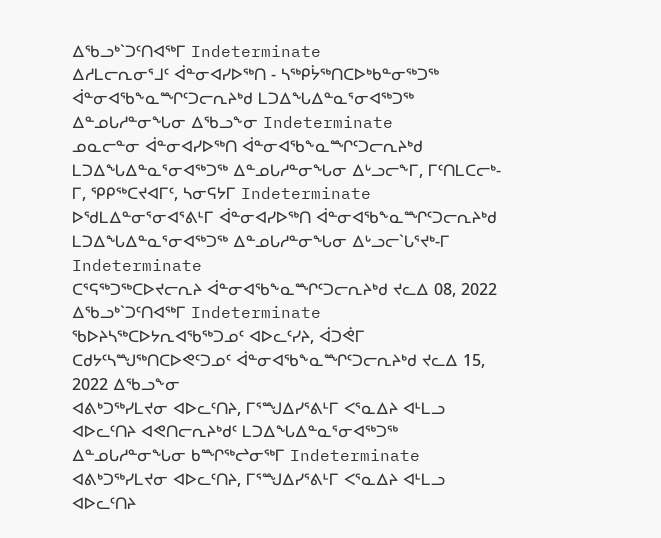ᐃᖃᓗᒃ`ᑐᑦᑎᐊᖅᒥ Indeterminate
ᐃᓱᒪᓕᕆᓂᕐᒧᑦ ᐋᓐᓂᐊᓯᐅᖅᑎ - ᓴᖅᑭᔮᖅᑎᑕᐅᒃᑲᓐᓂᖅᑐᖅ ᐋᓐᓂᐊᖃᖕᓇᙱᑦᑐᓕᕆᔨᒃᑯ ᒪᑐᐃᖓᐃᓐᓇᕐᓂᐊᖅᑐᖅ ᐃᓐᓄᒐᓱᓐᓂᖓᓂ ᐃᖃᓗᖕᓂ Indeterminate
ᓄᓇᓕᓐᓂ ᐋᓐᓂᐊᓯᐅᖅᑎ ᐋᓐᓂᐊᖃᖕᓇᙱᑦᑐᓕᕆᔨᒃᑯ ᒪᑐᐃᖓᐃᓐᓇᕐᓂᐊᖅᑐᖅ ᐃᓐᓄᒐᓱᓐᓂᖓᓂ ᐃᒡᓗᓕᖕᒥ, ᒥᑦᑎᒪᑕᓕᒃ-ᒥ, ᕿᑭᖅᑕᔪᐊᒥᑦ, ᓴᓂᕋᔭᒥ Indeterminate
ᐅᖁᒪᐃᓐᓂᕐᓂᐊᕐᕕᒻᒥ ᐋᓐᓂᐊᓯᐅᖅᑎ ᐋᓐᓂᐊᖃᖕᓇᙱᑦᑐᓕᕆᔨᒃᑯ ᒪᑐᐃᖓᐃᓐᓇᕐᓂᐊᖅᑐᖅ ᐃᓐᓄᒐᓱᓐᓂᖓᓂ ᐃᒡᓗᓕ`ᒐᕐᔪᒃ-ᒥ Indeterminate
ᑕᕐᕋᖅᑐᖅᑕᐅᔪᓕᕆᔨ ᐋᓐᓂᐊᖃᖕᓇᙱᑦᑐᓕᕆᔨᒃᑯ ᔪᓚᐃ 08, 2022 ᐃᖃᓗᒃ`ᑐᑦᑎᐊᖅᒥ Indeterminate
ᖃᐅᔨᓴᖅᑕᐅᔭᕆᐊᖃᖅᑐᓄᑦ ᐊᐅᓚᑦᓯᔨ, ᐋᑐᕚᒥ ᑕᑯᔭᑦᓴᙳᖅᑎᑕᐅᕙᑦᑐᓄᑦ ᐋᓐᓂᐊᖃᖕᓇᙱᑦᑐᓕᕆᔨᒃᑯ ᔪᓚᐃ 15, 2022 ᐃᖃᓗᖕᓂ
ᐊᕕᒃᑐᖅᓯᒪᔪᓂ ᐊᐅᓚᑦᑎᔨ, ᒥᕐᙳᐃᓯᕐᕕᒻᒥ ᐸᕐᓇᐃᔨ ᐊᒻᒪᓗ ᐊᐅᓚᑦᑎᔨ ᐊᕙᑎᓕᕆᔨᒃᑯᑦ ᒪᑐᐃᖓᐃᓐᓇᕐᓂᐊᖅᑐᖅ ᐃᓐᓄᒐᓱᓐᓂᖓᓂ ᑲᙱᖅᖠᓂᖅᒥ Indeterminate
ᐊᕕᒃᑐᖅᓯᒪᔪᓂ ᐊᐅᓚᑦᑎᔨ, ᒥᕐᙳᐃᓯᕐᕕᒻᒥ ᐸᕐᓇᐃᔨ ᐊᒻᒪᓗ ᐊᐅᓚᑦᑎᔨ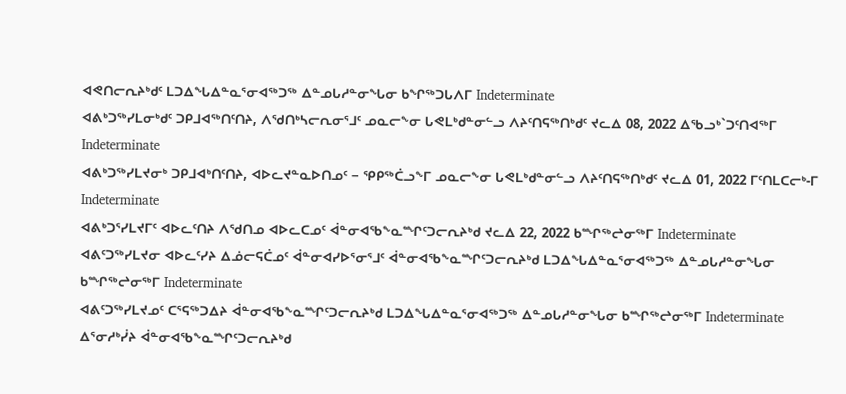ᐊᕙᑎᓕᕆᔨᒃᑯᑦ ᒪᑐᐃᖓᐃᓐᓇᕐᓂᐊᖅᑐᖅ ᐃᓐᓄᒐᓱᓐᓂᖓᓂ ᑲᖏᖅᑐᒐᐱᒥ Indeterminate
ᐊᕕᒃᑐᖅᓯᒪᓂᒃᑯᑦ ᑐᑭᒧᐊᖅᑎᑦᑎᔨ, ᐱᖁᑎᒃᓴᓕᕆᓂᕐᒧᑦ ᓄᓇᓕᖕᓂ ᒐᕙᒪᒃᑯᓐᓂᓪᓗ ᐱᔨᑦᑎᕋᖅᑎᒃᑯᑦ ᔪᓚᐃ 08, 2022 ᐃᖃᓗᒃ`ᑐᑦᑎᐊᖅᒥ Indeterminate
ᐊᕕᒃᑐᖅᓯᒪᔪᓂᒃ ᑐᑭᒧᐊᒃᑎᑦᑎᔨ, ᐊᐅᓚᔪᓐᓇᐅᑎᓄᑦ − ᕿᑭᖅᑖᓗᖕᒥ ᓄᓇᓕᖕᓂ ᒐᕙᒪᒃᑯᓐᓂᓪᓗ ᐱᔨᑦᑎᕋᖅᑎᒃᑯᑦ ᔪᓚᐃ 01, 2022 ᒥᑦᑎᒪᑕᓕᒃ-ᒥ Indeterminate
ᐊᕕᒃᑐᕐᓯᒪᔪᒥᑦ ᐊᐅᓚᑦᑎᔨ ᐱᖁᑎᓄ ᐊᐅᓚᑕᓄᑦ ᐋᓐᓂᐊᖃᖕᓇᙱᑦᑐᓕᕆᔨᒃᑯ ᔪᓚᐃ 22, 2022 ᑲᙱᖅᖠᓂᖅᒥ Indeterminate
ᐊᕕᑦᑐᖅᓯᒪᔪᓂ ᐊᐅᓚᑦᓯᔨ ᐃᓅᓕᕋᑖᓄᑦ ᐋᓐᓂᐊᓯᐅᕐᓂᕐᒧᑦ ᐋᓐᓂᐊᖃᖕᓇᙱᑦᑐᓕᕆᔨᒃᑯ ᒪᑐᐃᖓᐃᓐᓇᕐᓂᐊᖅᑐᖅ ᐃᓐᓄᒐᓱᓐᓂᖓᓂ ᑲᙱᖅᖠᓂᖅᒥ Indeterminate
ᐊᕕᑦᑐᖅᓯᒪᔪᓄᑦ ᑕᕐᕋᖅᑐᐃᔨ ᐋᓐᓂᐊᖃᖕᓇᙱᑦᑐᓕᕆᔨᒃᑯ ᒪᑐᐃᖓᐃᓐᓇᕐᓂᐊᖅᑐᖅ ᐃᓐᓄᒐᓱᓐᓂᖓᓂ ᑲᙱᖅᖠᓂᖅᒥ Indeterminate
ᐃᕐᓂᓱᒃᓰᔨ ᐋᓐᓂᐊᖃᖕᓇᙱᑦᑐᓕᕆᔨᒃᑯ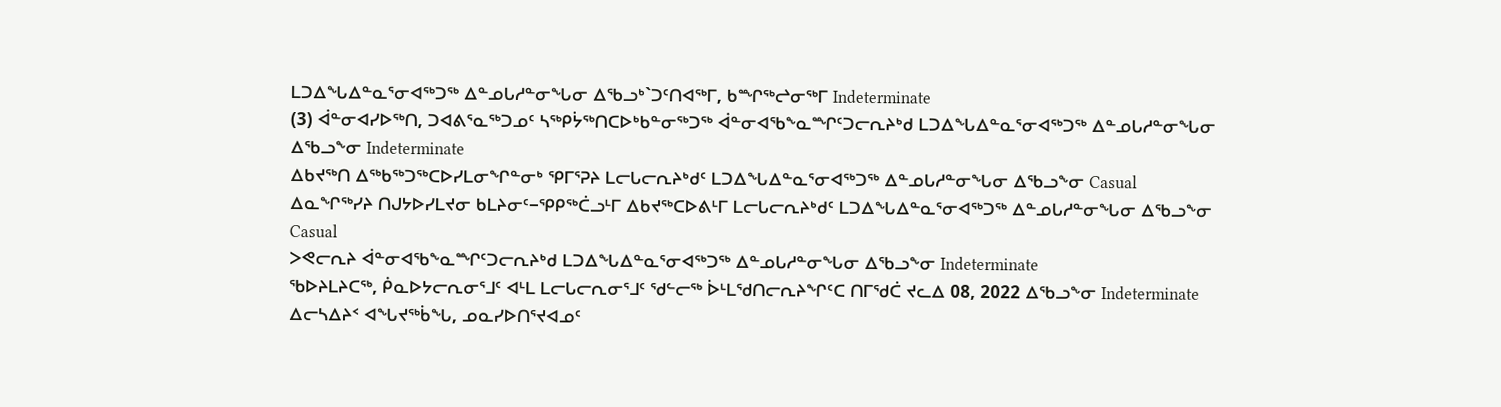ᒪᑐᐃᖓᐃᓐᓇᕐᓂᐊᖅᑐᖅ ᐃᓐᓄᒐᓱᓐᓂᖓᓂ ᐃᖃᓗᒃ`ᑐᑦᑎᐊᖅᒥ, ᑲᙱᖅᖠᓂᖅᒥ Indeterminate
(3) ᐋᓐᓂᐊᓯᐅᖅᑎ, ᑐᐊᕕᕐᓇᖅᑐᓄᑦ ᓴᖅᑭᔮᖅᑎᑕᐅᒃᑲᓐᓂᖅᑐᖅ ᐋᓐᓂᐊᖃᖕᓇᙱᑦᑐᓕᕆᔨᒃᑯ ᒪᑐᐃᖓᐃᓐᓇᕐᓂᐊᖅᑐᖅ ᐃᓐᓄᒐᓱᓐᓂᖓᓂ ᐃᖃᓗᖕᓂ Indeterminate
ᐃᑲᔪᖅᑎ ᐃᖅᑲᖅᑐᖅᑕᐅᓯᒪᓂᖏᓐᓂᒃ ᕿᒥᕐᕈᔨ ᒪᓕᒐᓕᕆᔨᒃᑯᑦ ᒪᑐᐃᖓᐃᓐᓇᕐᓂᐊᖅᑐᖅ ᐃᓐᓄᒐᓱᓐᓂᖓᓂ ᐃᖃᓗᖕᓂ Casual
ᐃᓇᖏᖅᓯᔨ ᑎᒍᔭᐅᓯᒪᔪᓂ ᑲᒪᔨᓂᑦ−ᕿᑭᖅᑖᓗᒻᒥ ᐃᑲᔪᖅᑕᐅᕕᒻᒥ ᒪᓕᒐᓕᕆᔨᒃᑯᑦ ᒪᑐᐃᖓᐃᓐᓇᕐᓂᐊᖅᑐᖅ ᐃᓐᓄᒐᓱᓐᓂᖓᓂ ᐃᖃᓗᖕᓂ Casual
ᐳᕙᓕᕆᔨ ᐋᓐᓂᐊᖃᖕᓇᙱᑦᑐᓕᕆᔨᒃᑯ ᒪᑐᐃᖓᐃᓐᓇᕐᓂᐊᖅᑐᖅ ᐃᓐᓄᒐᓱᓐᓂᖓᓂ ᐃᖃᓗᖕᓂ Indeterminate
ᖃᐅᔨᒪᔨᑕᖅ, ᑮᓇᐅᔭᓕᕆᓂᕐᒧᑦ ᐊᒻᒪ ᒪᓕᒐᓕᕆᓂᕐᒧᑦ ᖁᓪᓕᖅ ᐆᒻᒪᖁᑎᓕᕆᔨᖏᑦᑕ ᑎᒥᖁᑖ ᔪᓚᐃ 08, 2022 ᐃᖃᓗᖕᓂ Indeterminate
ᐃᓕᓴᐃᔨᑉ ᐊᖓᔪᖅᑳᖓ, ᓄᓇᓯᐅᑎᕐᔪᐊᓄᑦ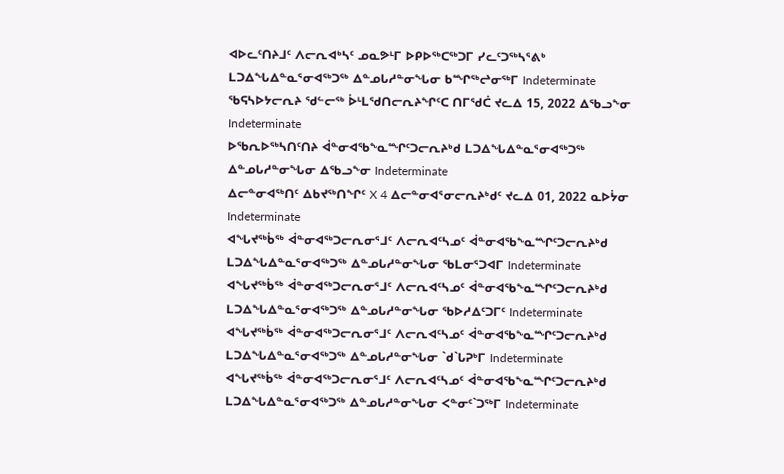ᐊᐅᓚᑦᑎᔨᒧᑦ ᐱᓕᕆᐊᒃᓴᑦ ᓄᓇᕗᒻᒥ ᐅᑭᐅᖅᑕᖅᑐᒥ ᓯᓚᑦᑐᖅᓴᕐᕕᒃ ᒪᑐᐃᖓᐃᓐᓇᕐᓂᐊᖅᑐᖅ ᐃᓐᓄᒐᓱᓐᓂᖓᓂ ᑲᙱᖅᖠᓂᖅᒥ Indeterminate
ᖃᕋᓴᐅᔭᓕᕆᔨ ᖁᓪᓕᖅ ᐆᒻᒪᖁᑎᓕᕆᔨᖏᑦᑕ ᑎᒥᖁᑖ ᔪᓚᐃ 15, 2022 ᐃᖃᓗᖕᓂ Indeterminate
ᐅᖃᕆᐅᖅᓴᑎᑦᑎᔨ ᐋᓐᓂᐊᖃᖕᓇᙱᑦᑐᓕᕆᔨᒃᑯ ᒪᑐᐃᖓᐃᓐᓇᕐᓂᐊᖅᑐᖅ ᐃᓐᓄᒐᓱᓐᓂᖓᓂ ᐃᖃᓗᖕᓂ Indeterminate
ᐃᓕᓐᓂᐊᖅᑎᑦ ᐃᑲᔪᖅᑎᖏᑦ X 4 ᐃᓕᓐᓂᐊᕐᓂᓕᕆᔨᒃᑯᑦ ᔪᓚᐃ 01, 2022 ᓇᐅᔮᓂ Indeterminate
ᐊᖓᔪᖅᑳᖅ ᐋᓐᓂᐊᖅᑐᓕᕆᓂᕐᒧᑦ ᐱᓕᕆᐊᑦᓴᓄᑦ ᐋᓐᓂᐊᖃᖕᓇᙱᑦᑐᓕᕆᔨᒃᑯ ᒪᑐᐃᖓᐃᓐᓇᕐᓂᐊᖅᑐᖅ ᐃᓐᓄᒐᓱᓐᓂᖓᓂ ᖃᒪᓂᕐᑐᐊᒥ Indeterminate
ᐊᖓᔪᖅᑳᖅ ᐋᓐᓂᐊᖅᑐᓕᕆᓂᕐᒧᑦ ᐱᓕᕆᐊᑦᓴᓄᑦ ᐋᓐᓂᐊᖃᖕᓇᙱᑦᑐᓕᕆᔨᒃᑯ ᒪᑐᐃᖓᐃᓐᓇᕐᓂᐊᖅᑐᖅ ᐃᓐᓄᒐᓱᓐᓂᖓᓂ ᖃᐅᓱᐃᑦᑐᒥᑦ Indeterminate
ᐊᖓᔪᖅᑳᖅ ᐋᓐᓂᐊᖅᑐᓕᕆᓂᕐᒧᑦ ᐱᓕᕆᐊᑦᓴᓄᑦ ᐋᓐᓂᐊᖃᖕᓇᙱᑦᑐᓕᕆᔨᒃᑯ ᒪᑐᐃᖓᐃᓐᓇᕐᓂᐊᖅᑐᖅ ᐃᓐᓄᒐᓱᓐᓂᖓᓂ `ᑯ`ᒐᕈᒃᒥ Indeterminate
ᐊᖓᔪᖅᑳᖅ ᐋᓐᓂᐊᖅᑐᓕᕆᓂᕐᒧᑦ ᐱᓕᕆᐊᑦᓴᓄᑦ ᐋᓐᓂᐊᖃᖕᓇᙱᑦᑐᓕᕆᔨᒃᑯ ᒪᑐᐃᖓᐃᓐᓇᕐᓂᐊᖅᑐᖅ ᐃᓐᓄᒐᓱᓐᓂᖓᓂ ᐸᓐᓂᑦ`ᑐᖅᒥ Indeterminate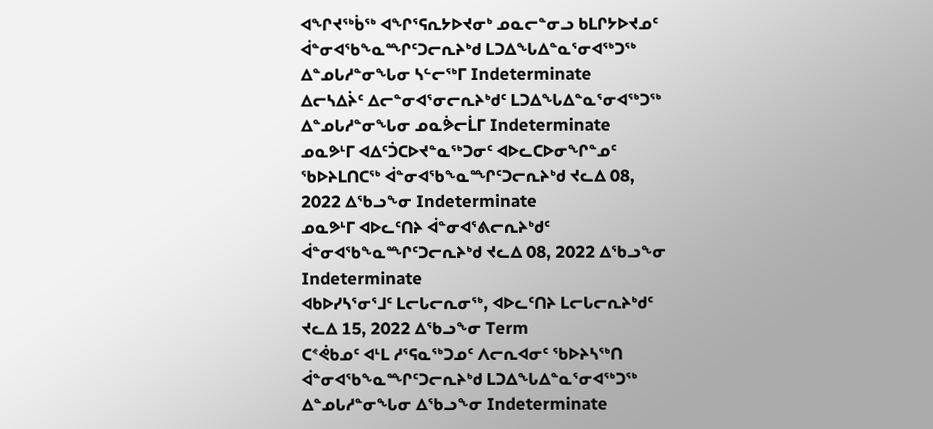ᐊᖏᔪᖅᑳᖅ ᐊᖏᕐᕋᕆᔭᐅᔪᓂᒃ ᓄᓇᓕᓐᓂᓗ ᑲᒪᒋᔭᐅᔪᓄᑦ ᐋᓐᓂᐊᖃᖕᓇᙱᑦᑐᓕᕆᔨᒃᑯ ᒪᑐᐃᖓᐃᓐᓇᕐᓂᐊᖅᑐᖅ ᐃᓐᓄᒐᓱᓐᓂᖓᓂ ᓴᓪᓕᖅᒥ Indeterminate
ᐃᓕᓴᐃᔩᑦ ᐃᓕᓐᓂᐊᕐᓂᓕᕆᔨᒃᑯᑦ ᒪᑐᐃᖓᐃᓐᓇᕐᓂᐊᖅᑐᖅ ᐃᓐᓄᒐᓱᓐᓂᖓᓂ ᓄᓇᕘᓕᒫᒥ Indeterminate
ᓄᓇᕗᒻᒥ ᐊᐃᑦᑑᑕᐅᔪᓐᓇᖅᑐᓂᑦ ᐊᐅᓚᑕᐅᓂᖏᓐᓄᑦ ᖃᐅᔨᒪᑎᑕᖅ ᐋᓐᓂᐊᖃᖕᓇᙱᑦᑐᓕᕆᔨᒃᑯ ᔪᓚᐃ 08, 2022 ᐃᖃᓗᖕᓂ Indeterminate
ᓄᓇᕗᒻᒥ ᐊᐅᓚᑦᑎᔨ ᐋᓐᓂᐊᕐᕕᓕᕆᔨᒃᑯᑦ ᐋᓐᓂᐊᖃᖕᓇᙱᑦᑐᓕᕆᔨᒃᑯ ᔪᓚᐃ 08, 2022 ᐃᖃᓗᖕᓂ Indeterminate
ᐊᑲᐅᓯᓴᕐᓂᕐᒧᑦ ᒪᓕᒐᓕᕆᓂᖅ, ᐊᐅᓚᑦᑎᔨ ᒪᓕᒐᓕᕆᔨᒃᑯᑦ ᔪᓚᐃ 15, 2022 ᐃᖃᓗᖕᓂ Term
ᑕᕝᕚᑲᓄᑦ ᐊᒻᒪ ᓱᕐᕋᓇᖅᑐᓄᑦ ᐱᓕᕆᐊᓂᑦ ᖃᐅᔨᓴᖅᑎ ᐋᓐᓂᐊᖃᖕᓇᙱᑦᑐᓕᕆᔨᒃᑯ ᒪᑐᐃᖓᐃᓐᓇᕐᓂᐊᖅᑐᖅ ᐃᓐᓄᒐᓱᓐᓂᖓᓂ ᐃᖃᓗᖕᓂ Indeterminate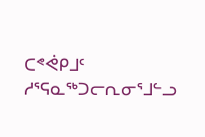ᑕᕝᕚᑭᒧᑦ ᓱᕐᕋᓇᖅᑐᓕᕆᓂᕐᒧᓪᓗ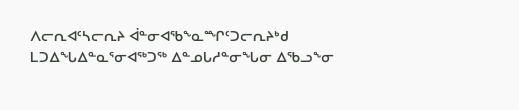ᐱᓕᕆᐊᑦᓴᓕᕆᔨ ᐋᓐᓂᐊᖃᖕᓇᙱᑦᑐᓕᕆᔨᒃᑯ ᒪᑐᐃᖓᐃᓐᓇᕐᓂᐊᖅᑐᖅ ᐃᓐᓄᒐᓱᓐᓂᖓᓂ ᐃᖃᓗᖕᓂ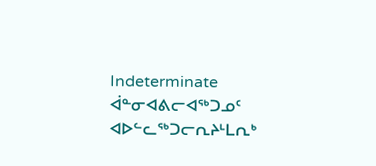Indeterminate
ᐋᓐᓂᐊᕕᓕᐊᖅᑐᓄᑦ ᐊᐅᓪᓚᖅᑐᓕᕆᔨᒻᒪᕆᒃ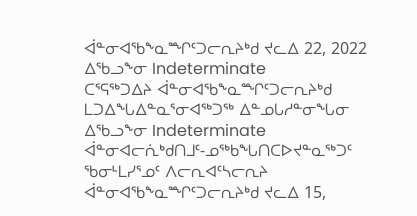ᐋᓐᓂᐊᖃᖕᓇᙱᑦᑐᓕᕆᔨᒃᑯ ᔪᓚᐃ 22, 2022 ᐃᖃᓗᖕᓂ Indeterminate
ᑕᕐᕋᖅᑐᐃᔨ ᐋᓐᓂᐊᖃᖕᓇᙱᑦᑐᓕᕆᔨᒃᑯ ᒪᑐᐃᖓᐃᓐᓇᕐᓂᐊᖅᑐᖅ ᐃᓐᓄᒐᓱᓐᓂᖓᓂ ᐃᖃᓗᖕᓂ Indeterminate
ᐋᓐᓂᐊᓕᕇᒃᑯᑎᒧᑦ-ᓄᖅᑲᖓᑎᑕᐅᔪᓐᓇᖅᑐᑦ ᖃᓂᒻᒪᓯᕐᓄᑦ ᐱᓕᕆᐊᑦᓴᓕᕆᔨ ᐋᓐᓂᐊᖃᖕᓇᙱᑦᑐᓕᕆᔨᒃᑯ ᔪᓚᐃ 15,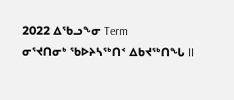2022 ᐃᖃᓗᖕᓂ Term
ᓂᕐᔪᑎᓂᒃ ᖃᐅᔨᓴᖅᑎᑉ ᐃᑲᔪᖅᑎᖓ II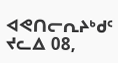ᐊᕙᑎᓕᕆᔨᒃᑯᑦ ᔪᓚᐃ 08,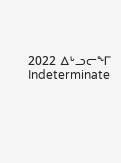2022 ᐃᒡᓗᓕᖕᒥ Indeterminate